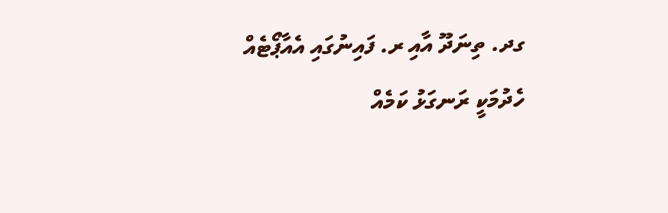ގދ. ތިނަދޫ އާއި ރ. ފައިނުގައި އެއާޕޯޓެއް ހެދުމަކީ ރަނގަޅު ކަމެއް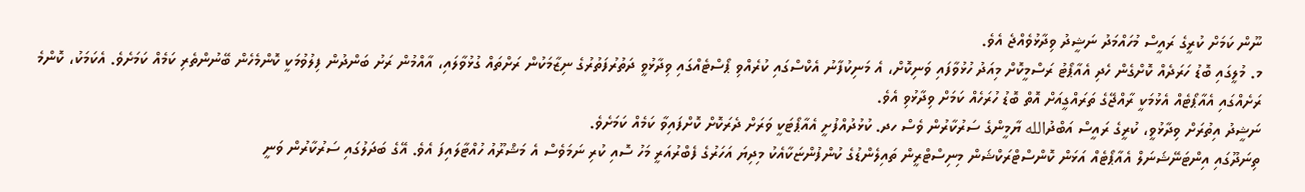ނޫން ކަމަށް ކުރީގެ ރައީސް މުހައްމަދު ނަޝީދު ވިދާޅުވެއްޖެ އެވެ.
މ. މުލީގައި ބޮޑު ހަރަދެއް ކޮށްގެން ހެދި އެއާޕޯޓު ރަސްމީކޮށް މިއަދު ހުޅުވާފައި ވަނިކޮށް، އެ މަނިކުފާނު އެކްސްގައި ކުރެއްވި ޕޯސްޓެއްގައި ވިދާޅުވީ ދަތުރުފަތުރުގެ ނިޒާމަކުން ރަށްތައް ގުޅުވާލައި، އާއްމުން ރަށު ބަންދުން ފިލުވުމަކީ ކޮންމެހެން ބޭނުންތެރި ކަމެއް ކަމަށެވެ. އެކަމަކު، ކޮންމެ ރަށެއްގައި އެއާޕޯޓެއް އެޅުމަކީ ރާއްޖޭގެ ތަރައްގީއަށް އޮތް ބޮޑު ހުރަހެއް ކަމަށް ވިދާޅުވި އެވެ.
ނަޝީދު އިތުރަށް ވިދާޅުވީ، ކުރީގެ ރައީސް އަބްދުالله ޔާމީންގެ ސަރުކާރުން ވެސް ހދ. ކުޅުދުއްފުށީ އެއާޕޯޓަކީ ވަރަށް ދެރަކޮށް ކޮށްފައިވާ ކަމެއް ކަމަށެވެ.
ތިނަދޫގައި އިންޓަނޭޝަނަލް އެއާޕޯޓެއް އަޅަން ކޮންސްޓްރަކްޝަން މިނިސްޓްރީން ތައިލެންޑުގެ ކުންފުންޏަކާއެކު މިދިޔަ އަހަރުގެ ފެބްރުއަރީ މަހު ސޮއި ކުރި ނަމަވެސް އެ މަޝްރޫއު ހުއްޓާލައިފަ އެވެ. އޭގެ ބަދަލުގައި ސަރުކާރުން ވަނީ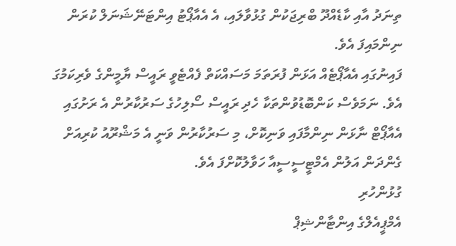ތިނަދު އާއި ކާޑެއްދޫ ބްރިޖަކުން ގުޅުވާލައި، އެ އެއާޕޯޓު އިންޓަނޭޝަނަލް ކުރަން ނިންމައިފަ އެވެ.
ފައިނުގައި އެއާޕޯޓެއް އަޅަން ފުރަތަމަ މަސައްކަތް ފެއްޓެވީ ރައީސް ޔާމީންގެ ވެރިކަމުގަ އެވެ. ނަމަވެސް ކަންބޮޑުވުންތަކާ ހެދި ރައީސް ސޯލިހުގެ ސަރުކާރުން އެ ރަށުގައި އެއާޕޯޓް ނާޅަން ނިންމާފައި ވަނިކޮށް، މި ސަރުކާރުން ވަނީ އެ މަޝްރޫއު ކުރިއަށް ގެންދަން އަލުން އެމްޓީސީސީއާ ހަވާލުކޮށްފަ އެވެ.
ގުޅުންހުރި
އެމްޕީއެލްގެ އިންޓާންޝިޕް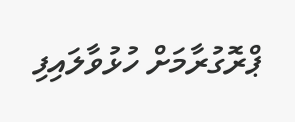ޕްރޮގުރާމަށް ހުޅުވާލައިފި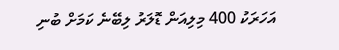އަހަރަކު 400 މިލިއަން ޑޮލަރު ލިބޭނެ ކަމަށް ބުނި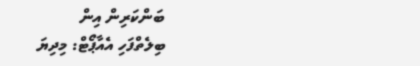ބަންކަރިން އިން
ބިލެތްފަހި އެއާޕޯޓް: މިދިޔަ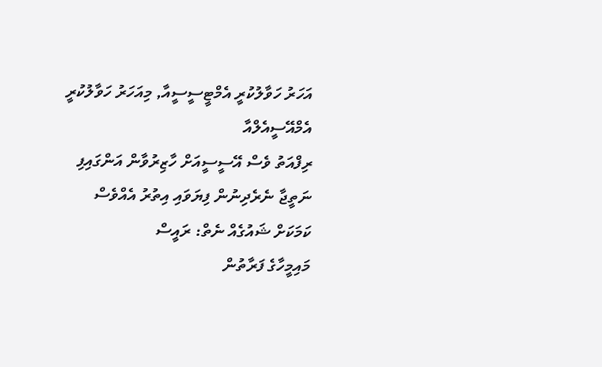އަހަރު ހަވާލުކުރީ އެމްޓީސީސީއާ, މިއަހަރު ހަވާލުކުރީ އެމްއޭސީއެލްއާ
ރިފްއަތު ވެސް އޭސީސީއަށް ހާޒިރުވާން އަންގައިފި
ނަތީޖާ ނެރެދިނުން ފިޔަވައި އިތުރު އެއްވެސް ކަމަކަށް ޝައުގެއް ނެތް: ރައީސް
މައިމީހާގެ ފަރާތުން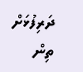ދަރިފުޅަށް ތިން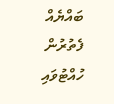ބައްޔެއް ފެތުރުން ހުއްޓުވައި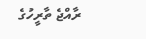ރާއްޖެ ތާރީހުގެ